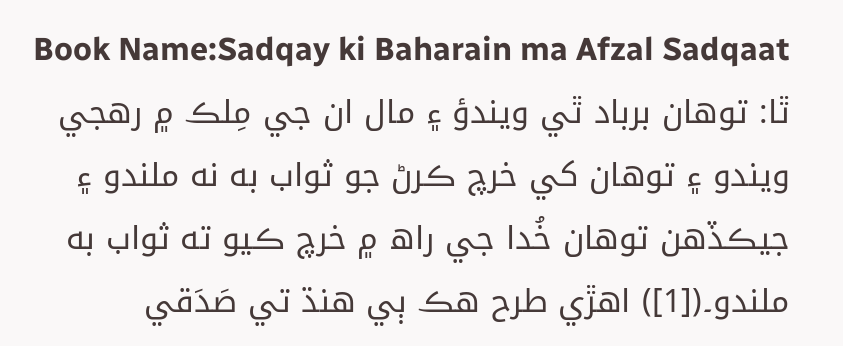Book Name:Sadqay ki Baharain ma Afzal Sadqaat
ٿا: توهان برباد ٿي ويندؤ ۽ مال ان جي مِلڪ ۾ رهجي ويندو ۽ توهان کي خرچ ڪرڻ جو ثواب به نه ملندو ۽ جيڪڏهن توهان خُدا جي راھ ۾ خرچ ڪيو ته ثواب به ملندو۔([1]) اهڙي طرح هڪ ٻي هنڌ تي صَدَقي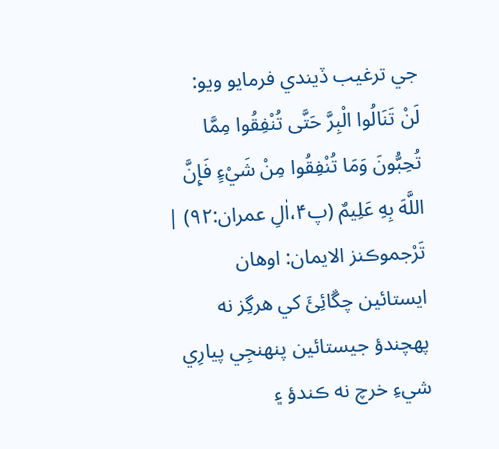جي ترغيب ڏيندي فرمايو ويو:
لَنْ تَنَالُوا الْبِرَّ حَتَّى تُنْفِقُوا مِمَّا تُحِبُّونَ وَمَا تُنْفِقُوا مِنْ شَيْءٍ فَإِنَّ اللَّهَ بِهِ عَلِيمٌ (پ۴،اٰلِ عمران:۹۲) | تَرْجموڪنز الايمان: اوهان ايستائين چڱائِئَ کي هرگِز نه پھچندؤ جيستائين پنهنجِي پيارِي شيءِ خرچ نه ڪندؤ ۽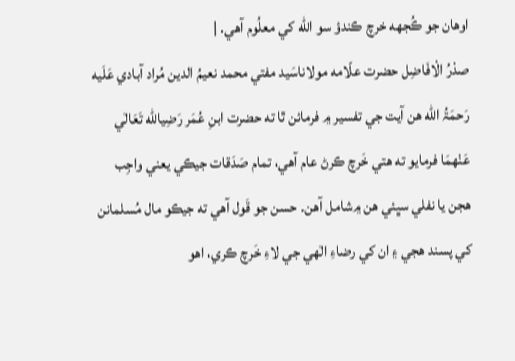اوهان جو ڪُجھه خرچ ڪندؤ سو الله کي معلُوم آھي. |
صدْرُ الْافَاضِل حضرت علّامه مولاناسَيد مفتي محمد نعيمُ الدين مُراد آبادي عَلَيه رَحمَۃُ اللّٰه هن آيت جي تفسير ۾ فرمائن ٿا ته حضرت ابنِ عُمَر رَضِياللّٰه تَعَالٰي عَنْهمَا فرمايو ته هتي خَرچ ڪرڻ عام آهي، تمام صَدَقات جيڪي يعني واجِب هجن يا نفلي سڀئي هن ۾شامل آهن۔ حسن جو قَول آهي ته جيڪو مال مُسلمانن کي پسند هجي ۽ ان کي رضاءِ الٰهي جي لاءِ خَرچ ڪري، اهو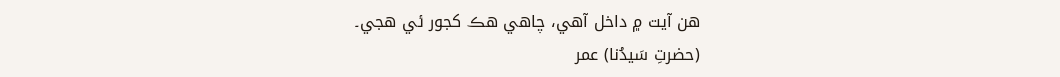هن آيت ۾ داخل آهي، چاهي هڪ کجور ئي هجي۔
(حضرتِ سَيدُنا) عمر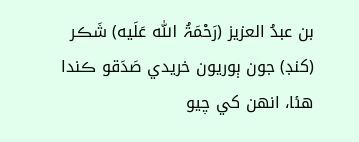بن عبدُ العزيز (رَحْمَۃُ اللّٰه عَلَيه) شَڪر (کنڊ) جون ٻوريون خريدي صَدَقو ڪندا هئا، انهن کي چيو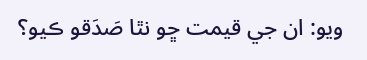ويو: ان جي قيمت ڇو نٿا صَدَقو ڪيو؟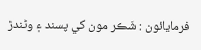فرمايائون : شَڪر مون کي پسند ۽ وڻندڙ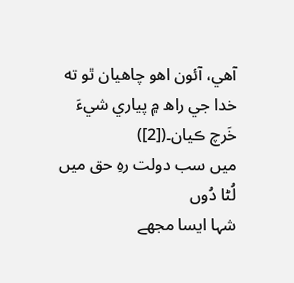آهي، آئون اهو چاهيان ٿو ته خدا جي راھ ۾ پياري شيءَ خَرچ ڪيان۔([2])
میں سب دولت رہِ حق میں لُٹا دُوں
شہا ایسا مجھے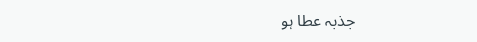جذبہ عطا ہو